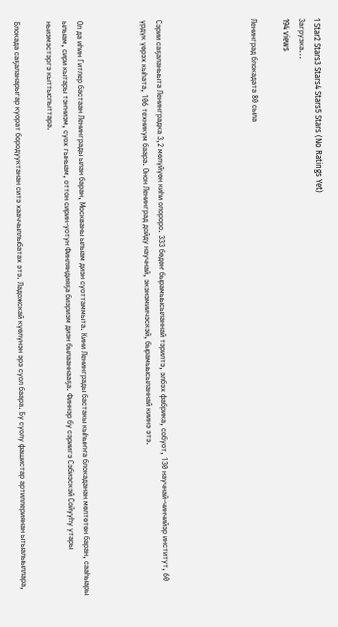1 Star2 Stars3 Stars4 Stars5 Stars (No Ratings Yet)
Загрузка...
194 views

Ленинград блокадата 80 сыла





Сэрии саҕаланыыта Ленинградка 3,2 мөлүйүөн киһи олороро. 333 бөдөҥ бырамыысыланнай тэрилтэ, элбэх фабрика, собуот, 130 научнай-чинчийэр институт, 60 үрдүк үөрэх кыһата, 106 техникум баара. Онон Ленинград дойду научнай, экэнэмиичэскэй, бырамыысыланнай киинэ этэ.



Ол да иһин Гитлер бастаан Ленинграды ылан баран, Москваны ылыам диэн суоттаммыта. Кини Ленинграды бастакы кыһыҥҥа блокаданан мөлтөтөн баран, сааһыары ылыам, сири кытары тэҥниэм, суох гыныам, оттон сирин-уотун Финляндияҕа биэриэм диэн былааннааҕа. Финнэр бу сэриигэ Сэбиэскэй Сойууһу утары ньиэмэстэргэ кыттыспыттара.

Блокада саҕаланарыгар куорат бородууктанан ситэ хааччыллыбатах этэ. Ладожскай күөлүнэн эрэ суол баара. Бу суолу фашистар артиллериянан ытыалыыллара,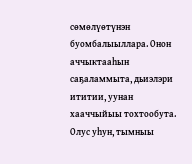сөмөлүөтүнэн буомбалыыллара. Онон аччыктааһын саҕаламмыта, дьиэлэри ититии, уунан хааччыйыы тохтообута. Олус уһун, тымныы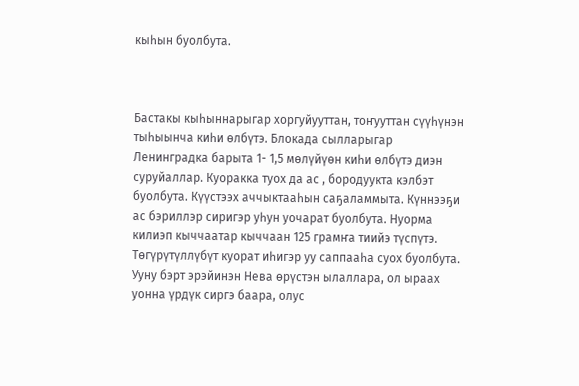кыһын буолбута.



Бастакы кыһыннарыгар хоргуйууттан, тоҥууттан сүүһүнэн тыһыынча киһи өлбүтэ. Блокада сылларыгар Ленинградка барыта 1- 1,5 мөлүйүөн киһи өлбүтэ диэн суруйаллар. Куоракка туох да ас , бородуукта кэлбэт буолбута. Күүстээх аччыктааһын саҕаламмыта. Күннээҕи ас бэриллэр сиригэр уһун уочарат буолбута. Нуорма килиэп кыччаатар кыччаан 125 грамҥа тиийэ түспүтэ. Төгүрүтүллүбүт куорат иһигэр уу саппааһа суох буолбута. Ууну бэрт эрэйинэн Нева өрүстэн ылаллара, ол ыраах уонна үрдүк сиргэ баара, олус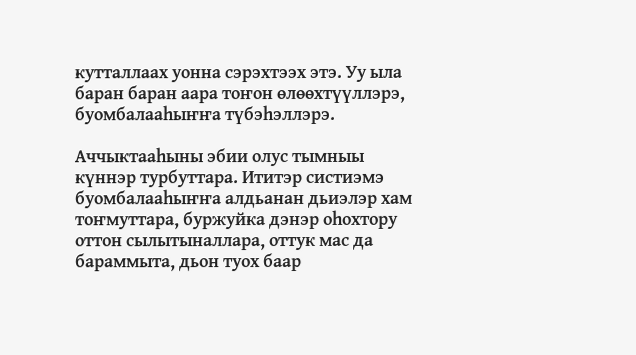кутталлаах уонна сэрэхтээх этэ. Уу ыла баран баран аара тоҥон өлөөхтүүллэрэ, буомбалааһыҥҥа түбэһэллэрэ.

Аччыктааһыны эбии олус тымныы күннэр турбуттара. Ититэр систиэмэ буомбалааһыҥҥа алдьанан дьиэлэр хам тоҥмуттара, буржуйка дэнэр оһохтору оттон сылытыналлара, оттук мас да бараммыта, дьон туох баар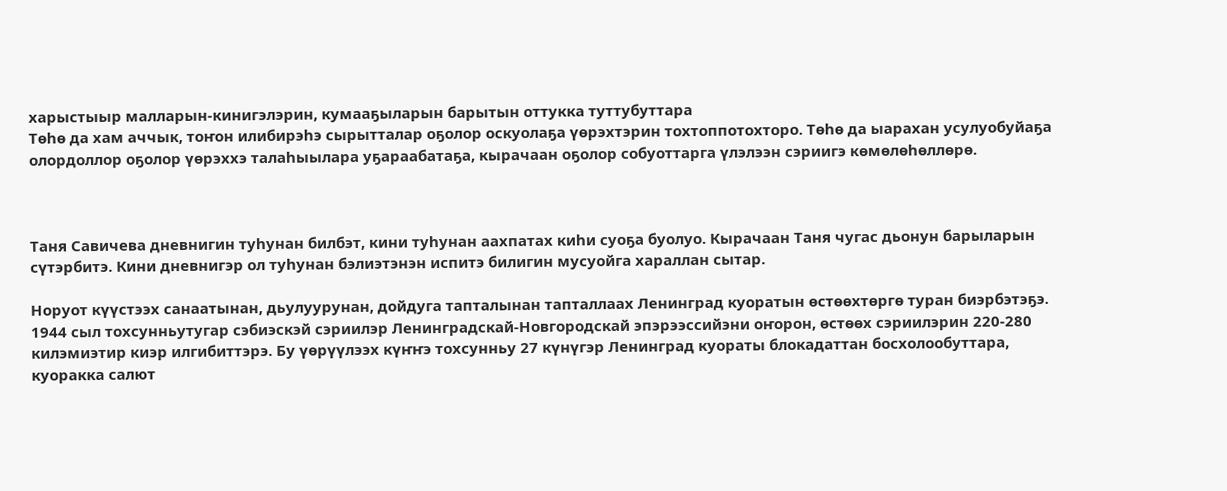харыстыыр малларын-кинигэлэрин, кумааҕыларын барытын оттукка туттубуттара
Төһө да хам аччык, тоҥон илибирэһэ сырытталар оҕолор оскуолаҕа үөрэхтэрин тохтоппотохторо. Төһө да ыарахан усулуобуйаҕа олордоллор оҕолор үөрэххэ талаһыылара уҕараабатаҕа, кырачаан оҕолор собуоттарга үлэлээн сэриигэ көмөлөһөллөрө.



Таня Савичева дневнигин туһунан билбэт, кини туһунан аахпатах киһи суоҕа буолуо. Кырачаан Таня чугас дьонун барыларын сүтэрбитэ. Кини дневнигэр ол туһунан бэлиэтэнэн испитэ билигин мусуойга хараллан сытар.

Норуот күүстээх санаатынан, дьулуурунан, дойдуга тапталынан тапталлаах Ленинград куоратын өстөөхтөргө туран биэрбэтэҕэ. 1944 сыл тохсунньутугар сэбиэскэй сэриилэр Ленинградскай-Новгородскай эпэрээссийэни оҥорон, өстөөх сэриилэрин 220-280 килэмиэтир киэр илгибиттэрэ. Бу үөрүүлээх күҥҥэ тохсунньу 27 күнүгэр Ленинград куораты блокадаттан босхолообуттара, куоракка салют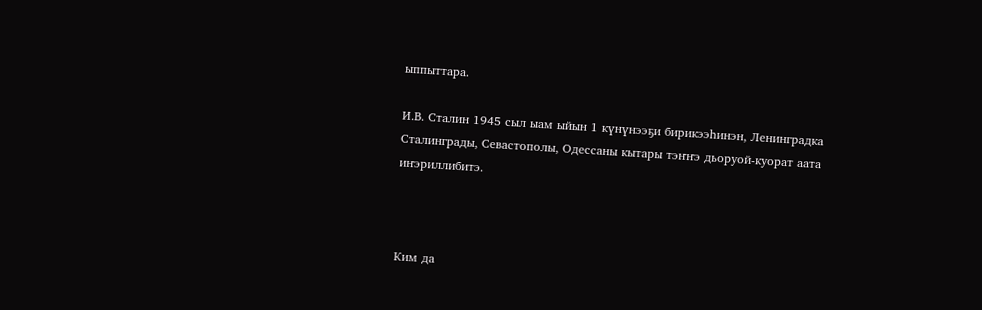ыппыттара.

И.В. Сталин 1945 сыл ыам ыйын 1 күнүнээҕи бирикээһинэн, Ленинградка Сталинграды, Севастополы, Одессаны кытары тэҥҥэ дьоруой-куорат аата иҥэриллибитэ.



Ким да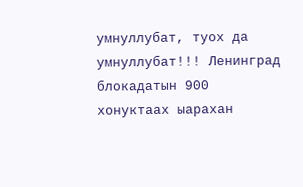умнуллубат, туох да умнуллубат!!! Ленинград блокадатын 900 хонуктаах ыарахан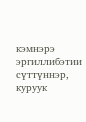кэмнэрэ эргиллибэтии сүттүннэр, куруук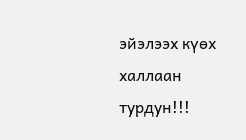эйэлээх күөх халлаан турдун!!!